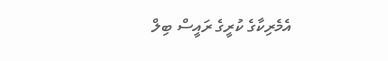އެމެރިކާގެ ކުރީގެ ރައީސް ބިލް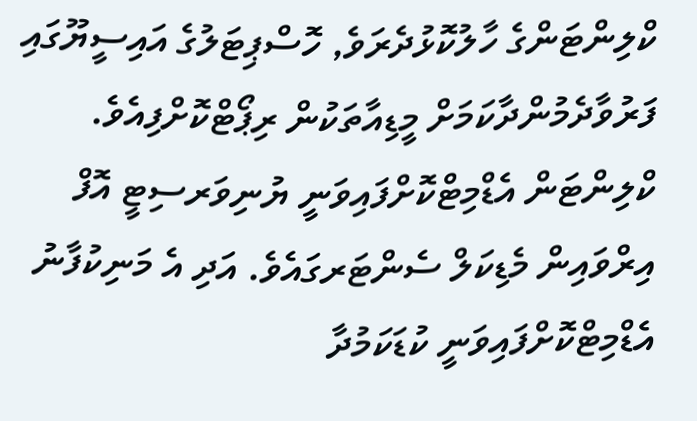ކްލިންޓަންގެ ހާލުކޮޅުދެރަވެ, ހޮސްޕިޓަލުގެ އައިސީޔޫގައި ފަރުވާދެމުންދާކަމަށް މީޑިއާތަކުން ރިޕޯޓްކޮށްފިއެވެ.
ކްލިންޓަން އެޑްމިޓްކޮށްފައިވަނީ ޔުނިވަރސިޓީ އޮފް އިރްވައިން މެޑިކަލް ސެންޓަރގައެވެ. އަދި އެ މަނިކުފާނު އެޑްމިޓްކޮށްފައިވަނީ ކުޑަކަމުދާ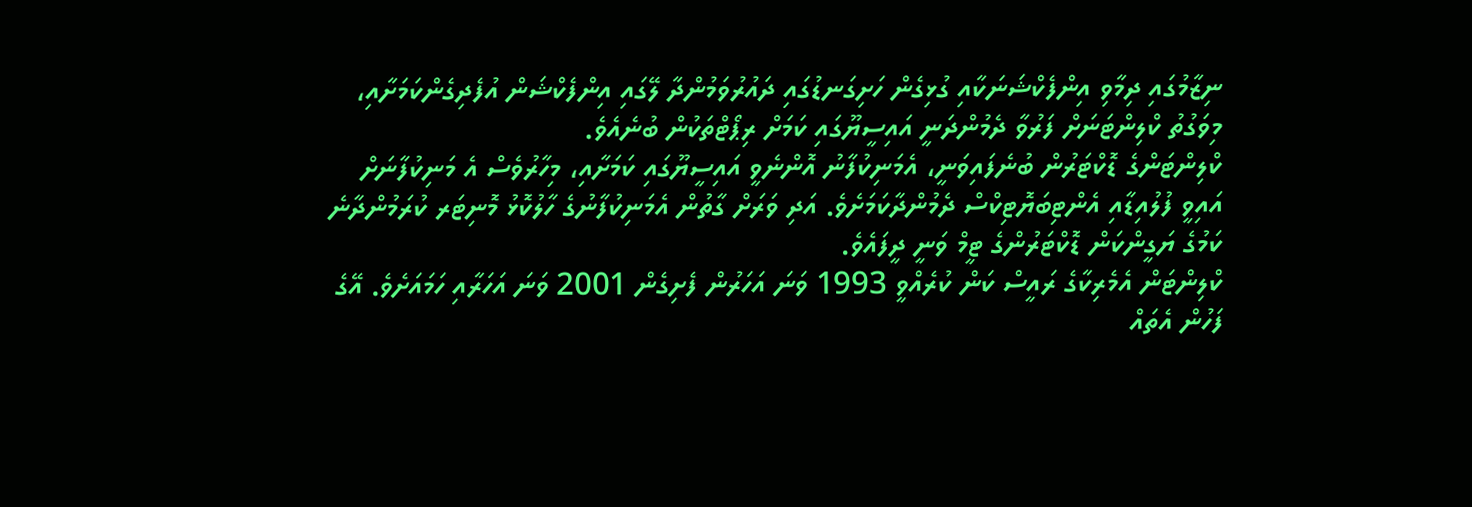ނިޒާމުގައި ދިމާވި އިންފެކްޝަނަކާއި ގުޅިގެން ހަށިގަނޑުގައި ދައުރުވަމުންދާ ލޭގައި އިންފެކްޝަން އުފެދިގެންކަމަށާއި، މިވަގުތު ކްލިންޓަނަށް ފަރުވާ ދެމުންދަނީ އައިސީޔޫގައި ކަމަށް ރިޕޯޓްތަކުން ބުނެއެވެ.
ކްލިންޓަންގެ ޑޮކްޓަރުން ބުނެފައިވަނީ، އެމަނިކުފާނު އޮންނެވީ އައިސީޔޫގައި ކަމަށާއި، މިހާރުވެސް އެ މަނިކުފާނަށް އައިވީ ފުލުއިޑާއި އެންޓިބަޔޮޓިކްސް ދެމުންދާކަމަށެވެ. އަދި ވަރަށް ގާތުން އެމަނިކުފާނުގެ ހާލުކޮޅު މޮނިޓަރ ކުރަމުންދާނެ ކަމުގެ ޔަގީންކަން ޑޮކްޓަރުންގެ ޓީމް ވަނީ ދީފައެވެ.
ކްލިންޓަން އެމެރިކާގެ ރައީސް ކަން ކުރެއްވީ 1993 ވަނަ އަހަރުން ފެށިގެން 2001 ވަނަ އަހަރާއި ހަމައަށެވެ. އޭގެ ފަހުން އެތައް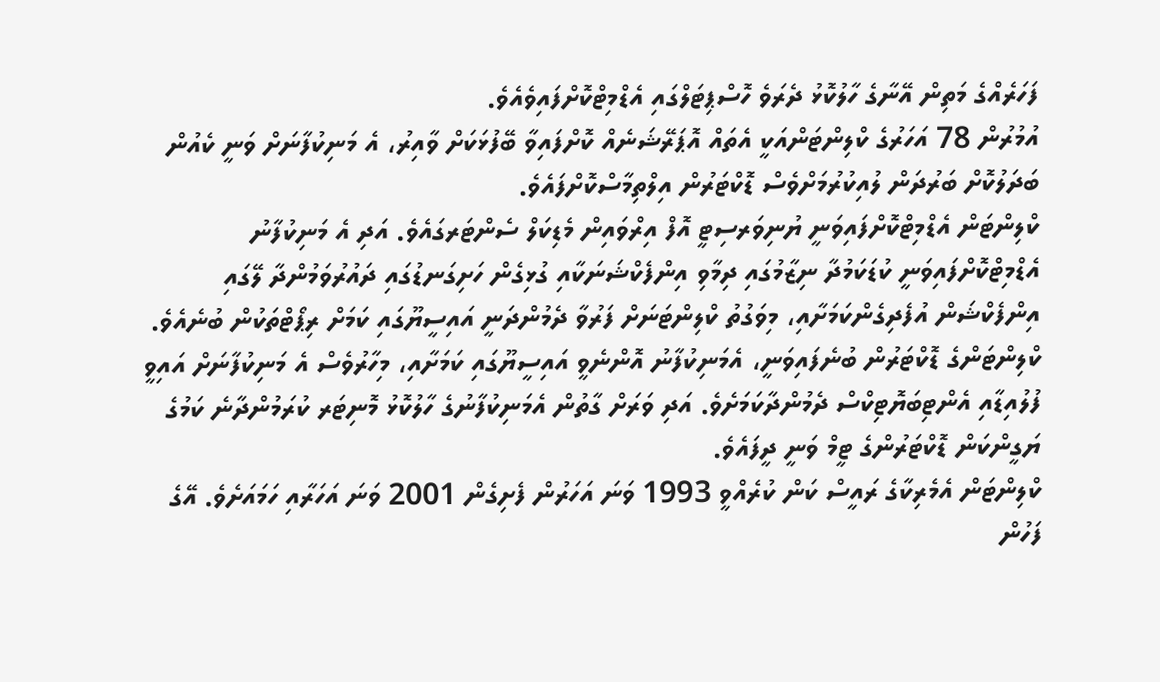ފަހަރެއްގެ މަތިން އޭނާގެ ހާލުކޮޅު ދެރަވެ ހޮސްޕިޓަލްގައި އެޑްމިޓްކޮށްފައިވެއެވެ.
އުމުރުން 78 އަހަރުގެ ކްލިންޓަންއަކީ އެތައް އޮޕަރޭޝަނެއް ކޮށްފައިވާ ބޭފުޅަކަށް ވާއިރު، އެ މަނިކުފާނަށް ވަނީ ކެއުން ބަދަލުކޮށް ބަރުދަން ލުއިކުރުމަށްވެސް ޑޮކްޓަރުން އިލްތިމާސްކޮށްފައެވެ.
ކްލިންޓަން އެޑްމިޓްކޮށްފައިވަނީ ޔުނިވަރސިޓީ އޮފް އިރްވައިން މެޑިކަލް ސެންޓަރގައެވެ. އަދި އެ މަނިކުފާނު އެޑްމިޓްކޮށްފައިވަނީ ކުޑަކަމުދާ ނިޒާމުގައި ދިމާވި އިންފެކްޝަނަކާއި ގުޅިގެން ހަށިގަނޑުގައި ދައުރުވަމުންދާ ލޭގައި އިންފެކްޝަން އުފެދިގެންކަމަށާއި، މިވަގުތު ކްލިންޓަނަށް ފަރުވާ ދެމުންދަނީ އައިސީޔޫގައި ކަމަށް ރިޕޯޓްތަކުން ބުނެއެވެ.
ކްލިންޓަންގެ ޑޮކްޓަރުން ބުނެފައިވަނީ، އެމަނިކުފާނު އޮންނެވީ އައިސީޔޫގައި ކަމަށާއި، މިހާރުވެސް އެ މަނިކުފާނަށް އައިވީ ފުލުއިޑާއި އެންޓިބަޔޮޓިކްސް ދެމުންދާކަމަށެވެ. އަދި ވަރަށް ގާތުން އެމަނިކުފާނުގެ ހާލުކޮޅު މޮނިޓަރ ކުރަމުންދާނެ ކަމުގެ ޔަގީންކަން ޑޮކްޓަރުންގެ ޓީމް ވަނީ ދީފައެވެ.
ކްލިންޓަން އެމެރިކާގެ ރައީސް ކަން ކުރެއްވީ 1993 ވަނަ އަހަރުން ފެށިގެން 2001 ވަނަ އަހަރާއި ހަމައަށެވެ. އޭގެ ފަހުން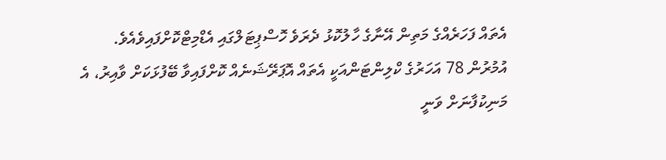އެތައް ފަހަރެއްގެ މަތިން އޭނާގެ ހާލުކޮޅު ދެރަވެ ހޮސްޕިޓަލްގައި އެޑްމިޓްކޮށްފައިވެއެވެ.
އުމުރުން 78 އަހަރުގެ ކްލިންޓަންއަކީ އެތައް އޮޕަރޭޝަނެއް ކޮށްފައިވާ ބޭފުޅަކަށް ވާއިރު، އެ މަނިކުފާނަށް ވަނީ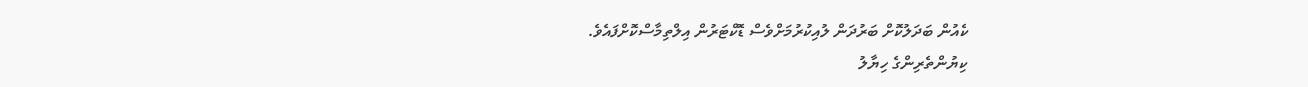ކެއުން ބަދަލުކޮށް ބަރުދަން ލުއިކުރުމަށްވެސް ޑޮކްޓަރުން އިލްތިމާސްކޮށްފައެވެ.
ކިޔުންތެރިންގެ ހިޔާލު